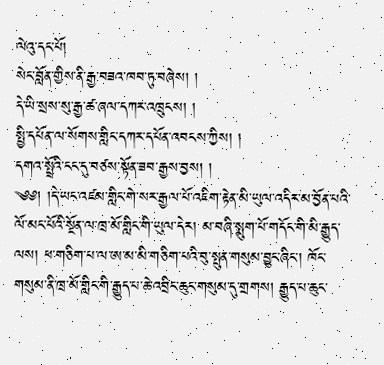ལེའུ་དང་པོ།
སེང་བློན་གྱིས་ནི་རྒྱ་བཟའ་ཁབ་ཏུ་བཞེས། །
དེ་ཡི་སྲས་སུ་རྒྱ་ཚ་ཞལ་དཀར་འཁྲུངས། །
སྤྱི་དཔོན་ལ་སོགས་གླིང་དཀར་དཔོན་འབངས་ཀྱིས། །
དགའ་སྤྲོའི་ངང་དུ་བཙས་སྟོན་ཟབ་རྒྱས་བྱས། །
༄༅། །དེ་ཡང་འཛམ་གླིང་གེ་སར་རྒྱལ་པོ་འཇིག་རྟེན་མི་ཡུལ་འདིར་མ་བྱོན་པའི་ལོ་མང་པོའི་སྔོན་ལ་ཁྲ་མོ་གླིང་གི་ཡུལ་དེར། མ་བཞི་སྨུག་པོ་གདོང་གི་མི་རྒྱུད་ལས། ཕ་གཅིག་པ་ལ་ཨ་མ་མི་གཅིག་པའི་བུ་སྤུན་གསུམ་བྱུང་ཞིང་། ཁོང་གསུམ་ནི་ཁྲ་མོ་གླིང་གི་རྒྱུད་པ་ཆེ་འབྲིང་ཆུང་གསུམ་དུ་གྲགས། རྒྱུད་པ་ཆུང་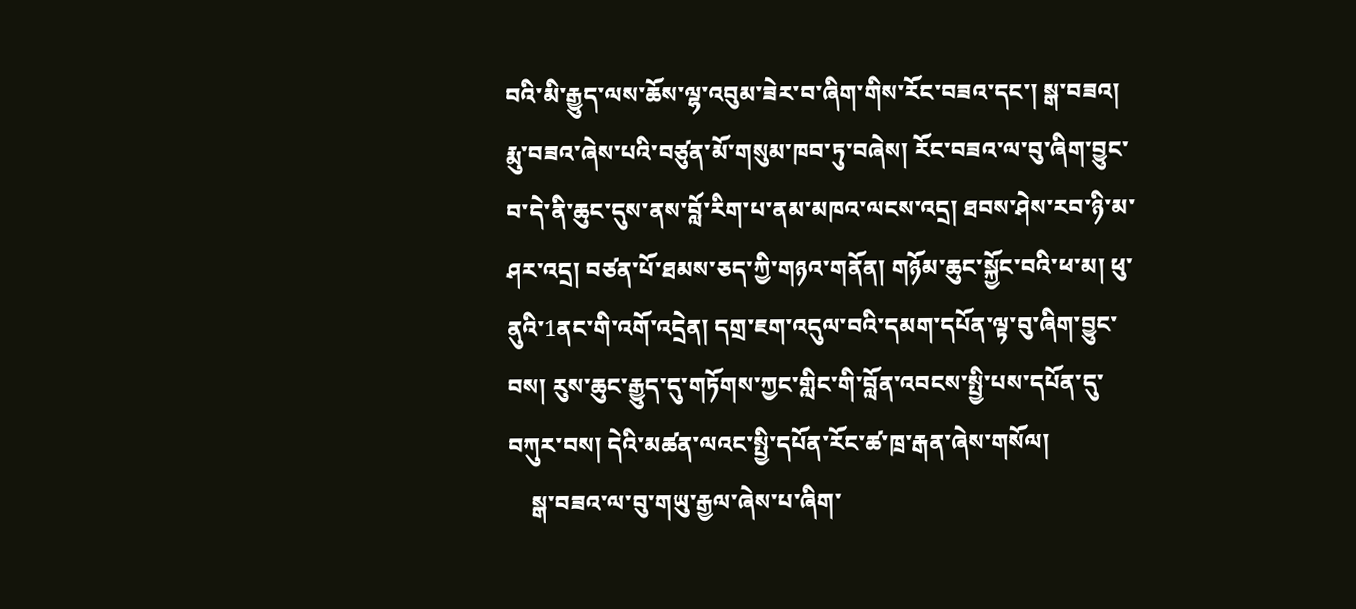བའི་མི་རྒྱུད་ལས་ཆོས་ལྷ་འབུམ་ཟེར་བ་ཞིག་གིས་རོང་བཟའ་དང་། སྒ་བཟའ། རྨུ་བཟའ་ཞེས་པའི་བཙུན་མོ་གསུམ་ཁབ་ཏུ་བཞེས། རོང་བཟའ་ལ་བུ་ཞིག་བྱུང་བ་དེ་ནི་ཆུང་དུས་ནས་བློ་རིག་པ་ནམ་མཁའ་ལངས་འདྲ། ཐབས་ཤེས་རབ་ཉི་མ་ཤར་འདྲ། བཙན་པོ་ཐམས་ཅད་ཀྱི་གཉའ་གནོན། གཉོམ་ཆུང་སྐྱོང་བའི་ཕ་མ། ཕུ་ནུའི་1ནང་གི་འགོ་འདྲེན། དགྲ་ཇག་འདུལ་བའི་དམག་དཔོན་ལྟ་བུ་ཞིག་བྱུང་བས། རུས་ཆུང་རྒྱུད་དུ་གཏོགས་ཀྱང་གླིང་གི་བློན་འབངས་སྤྱི་པས་དཔོན་དུ་བཀུར་བས། དེའི་མཚན་ལའང་སྤྱི་དཔོན་རོང་ཚ་ཁྲ་རྒན་ཞེས་གསོལ།
    སྒ་བཟའ་ལ་བུ་གཡུ་རྒྱལ་ཞེས་པ་ཞིག་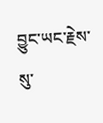བྱུང་ཡང་རྗེས་སུ་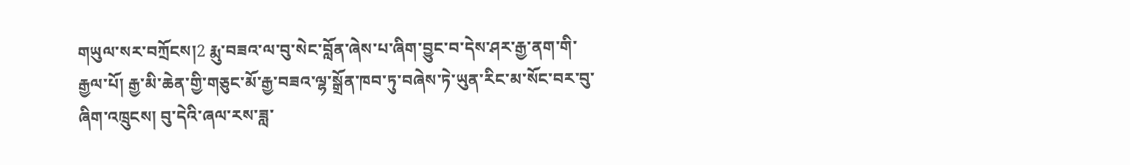གཡུལ་སར་བཀྲོངས།2 རྨུ་བཟའ་ལ་བུ་སེང་བློན་ཞེས་པ་ཞིག་བྱུང་བ་དེས་ཤར་རྒྱ་ནག་གི་རྒྱལ་པོ། རྒྱ་མི་ཆེན་གྱི་གཅུང་མོ་རྒྱ་བཟའ་ལྷ་སྒྲོན་ཁབ་ཏུ་བཞེས་ཏེ་ཡུན་རིང་མ་སོང་བར་བུ་ཞིག་འཁྲུངས། བུ་དེའི་ཞལ་རས་ཟླ་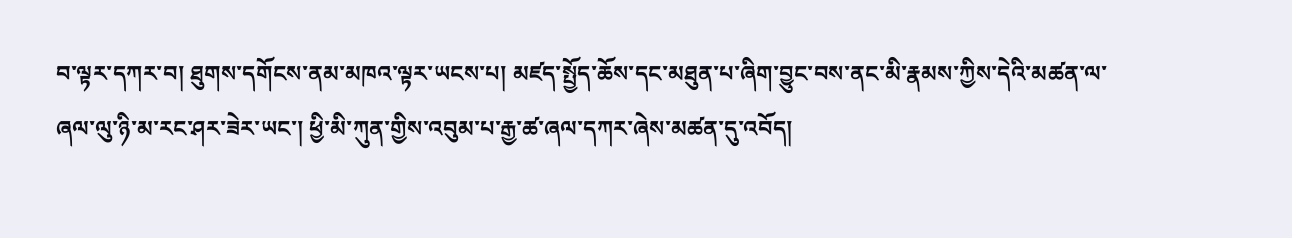བ་ལྟར་དཀར་བ། ཐུགས་དགོངས་ནམ་མཁའ་ལྟར་ཡངས་པ། མཛད་སྤྱོད་ཆོས་དང་མཐུན་པ་ཞིག་བྱུང་བས་ནང་མི་རྣམས་ཀྱིས་དེའི་མཚན་ལ་ཞལ་ལུ་ཉི་མ་རང་ཤར་ཟེར་ཡང་། ཕྱི་མི་ཀུན་གྱིས་འབུམ་པ་རྒྱ་ཚ་ཞལ་དཀར་ཞེས་མཚན་དུ་འབོད།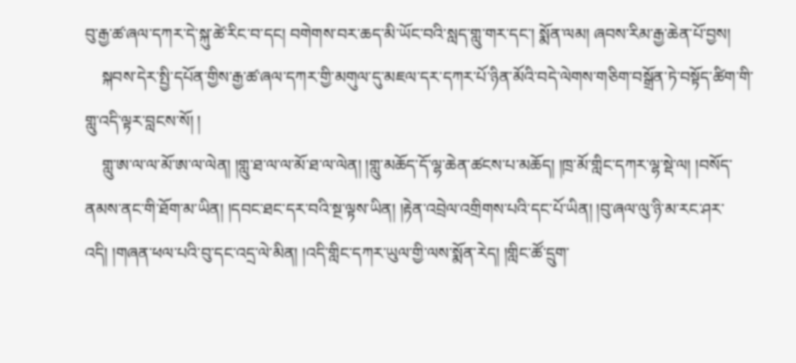བུ་རྒྱ་ཚ་ཞལ་དཀར་དེ་སྐུ་ཚེ་རིང་བ་དང། བགེགས་བར་ཆད་མི་ཡོང་བའི་སླད་གླུ་གར་དང་། སྨོན་ལམ། ཞབས་རིམ་རྒྱ་ཆེན་པོ་བྱས།
    སྐབས་དེར་སྤྱི་དཔོན་གྱིས་རྒྱ་ཚ་ཞལ་དཀར་གྱི་མགུལ་དུ་མཇལ་དར་དཀར་པོ་ཉིན་མོའི་བདེ་ལེགས་གཅིག་བསྒྲོན་ཏེ་བསྟོད་ཚིག་གི་གླུ་འདི་ལྟར་བླངས་སོ། །
    གླུ་ཨ་ལ་ལ་མོ་ཨ་ལ་ལེན། །གླུ་ཐ་ལ་ལ་མོ་ཐ་ལ་ལེན། །གླུ་མཆོད་དོ་ལྷ་ཆེན་ཚངས་པ་མཆོད། །ཁྲ་མོ་གླིང་དཀར་ལྷ་སྡེ་ལ། །བསོད་ནམས་ནང་གི་ཐོག་མ་ཡིན། །དབང་ཐང་དར་བའི་སྔ་ལྟས་ཡིན། །རྟེན་འབྲེལ་འགྲིགས་པའི་དང་པོ་ཡིན། །བུ་ཞལ་ལུ་ཉི་མ་རང་ཤར་འདི། །གཞན་ཕལ་པའི་བུ་དང་འདྲ་ལེ་མིན། །འདི་གླིང་དཀར་ཡུལ་གྱི་ལས་སྨོན་རེད། །གླིང་ཚོ་དྲུག་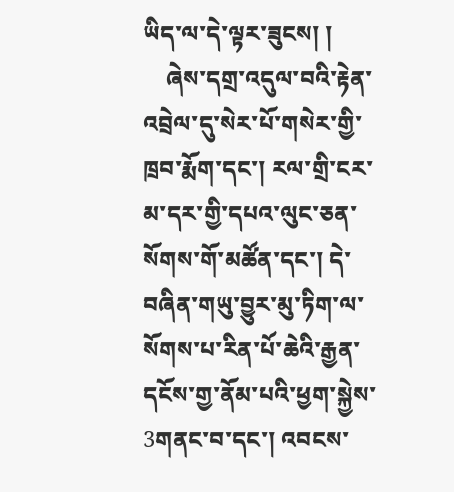ཡིད་ལ་དེ་ལྟར་ཟུངས། །
    ཞེས་དགྲ་འདུལ་བའི་རྟེན་འབྲེལ་དུ་སེར་པོ་གསེར་གྱི་ཁྲབ་རྨོག་དང་། རལ་གྲི་ངར་མ་དར་གྱི་དཔའ་ལུང་ཅན་སོགས་གོ་མཚོན་དང་། དེ་བཞིན་གཡུ་བྱུར་མུ་ཏིག་ལ་སོགས་པ་རིན་པོ་ཆེའི་རྒྱན་དངོས་གྱ་ནོམ་པའི་ཕྱག་སྐྱེས་3གནང་བ་དང་། འབངས་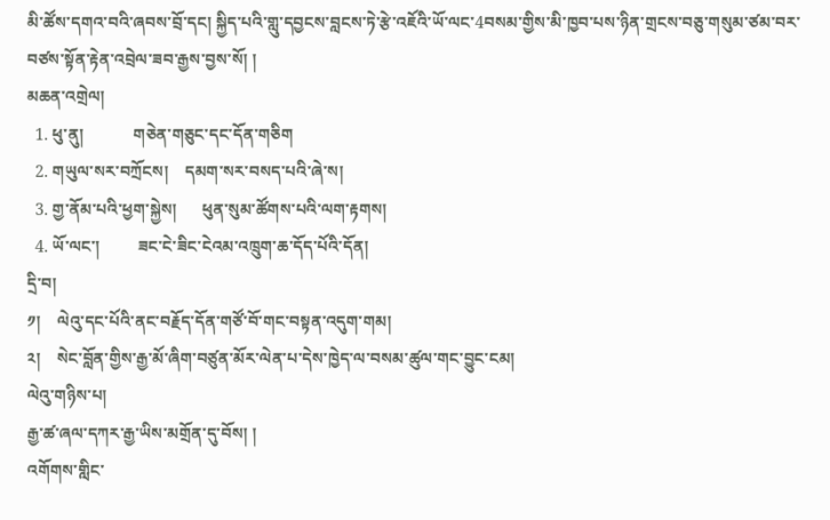མི་ཚོས་དགའ་བའི་ཞབས་བྲོ་དང། སྐྱིད་པའི་གླུ་དབྱངས་བླངས་ཏེ་རྩེ་འཇོའི་ཡོ་ལང་4བསམ་གྱིས་མི་ཁྱབ་པས་ཉིན་གྲངས་བཅུ་གསུམ་ཙམ་བར་བཙས་སྟོན་རྟེན་འབྲེལ་ཟབ་རྒྱས་བྱས་སོ། །
མཆན་འགྲེལ།
  1. ཕུ་ནུ།            གཅེན་གཅུང་དང་དོན་གཅིག
  2. གཡུལ་སར་བཀྲོངས།    དམག་སར་བསད་པའི་ཞེ་ས།
  3. གྱ་ནོམ་པའི་ཕྱག་སྐྱེས།      ཕུན་སུམ་ཚོགས་པའི་ལག་རྟགས།
  4. ཡོ་ལང་།         ཟང་ངེ་ཟིང་ངེའམ་འཁྲུག་ཆ་དོད་པོའི་དོན།
དྲི་བ།
༡།    ལེའུ་དང་པོའི་ནང་བརྗོད་དོན་གཙོ་བོ་གང་བསྟན་འདུག་གམ།
༢།    སེང་བློན་གྱིས་རྒྱ་མོ་ཞིག་བཙུན་མོར་ལེན་པ་དེས་ཁྱེད་ལ་བསམ་ཚུལ་གང་བྱུང་ངམ།
ལེའུ་གཉིས་པ།
རྒྱ་ཚ་ཞལ་དཀར་རྒྱ་ཡིས་མགྲོན་དུ་བོས། །
འགོགས་གླིང་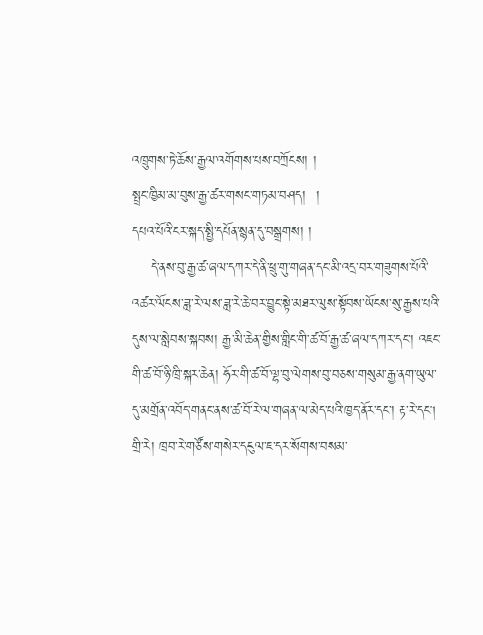འཁྲུགས་ཏེ་ཆོས་རྒྱལ་འགོགས་པས་བཀྲོངས། །
སྤྲང་ཁྱིམ་མ་བུས་རྒྱ་ཚར་གསང་གཏམ་བཤད།  །
དཔའ་པོའི་ངར་སྐད་སྤྱི་དཔོན་སྙན་དུ་བསྒྲགས། །
    དེ་ནས་བུ་རྒྱ་ཚ་ཞལ་དཀར་དེ་ནི་ཕྲུ་གུ་གཞན་དང་མི་འདྲ་བར་གཟུགས་པོའི་འཚར་ལོངས་ཟླ་རེ་ལས་ཟླ་རེ་ཆེ་བར་བྱུང་སྟེ་མཐར་ལུས་སྟོབས་ཡོངས་སུ་རྒྱས་པའི་དུས་ལ་སླེབས་སྐབས། རྒྱ་མི་ཆེན་གྱིས་གླིང་གི་ཚ་བོ་རྒྱ་ཚ་ཞལ་དཀར་དང་། འཇང་གི་ཚ་བོ་ཉི་ཁྲི་སྐར་ཆེན། ཧོར་གི་ཚ་བོ་ལྷ་བུ་ལེགས་བུ་བཅས་གསུམ་རྒྱ་ནག་ཡུལ་དུ་མགྲོན་འབོད་གནང་ནས་ཚ་བོ་རེ་ལ་གཞན་ལ་མེད་པའི་ཁྱད་ནོར་དང་། རྟ་རེ་དང། གྲི་རེ། ཁྲབ་རེ་གཙོས་གསེར་དངུལ་ཇ་དར་སོགས་བསམ་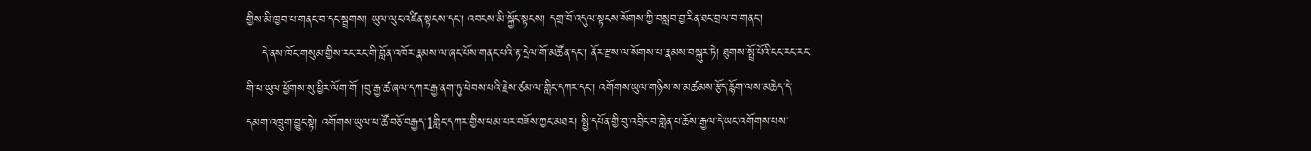གྱིས་མི་ཁྱབ་པ་གནང་བ་དང་སྦྲགས། ཡུལ་ལུང་འཛིན་སྟངས་དང་། འབངས་མི་སྐྱོང་སྟངས། དགྲ་བོ་འདུལ་སྟངས་སོགས་ཀྱི་བསླབ་བྱ་རིན་ཐང་བྲལ་བ་གནང་།
    དེ་ནས་ཁོང་གསུམ་གྱིས་རང་རང་གི་བློན་འཁོར་རྣམས་ལ་ཞང་པོས་གནང་པའི་རྟ་དྲེལ་གོ་མཚོན་དང་། ནོར་རྫས་ལ་སོགས་པ་རྣམས་བསྐུར་ཏེ། ཐུགས་སྤྲོ་པོའི་ངང་རང་རང་གི་ཕ་ཡུལ་ཕྱོགས་སུ་ཕྱིར་ལོག་གོ །བུ་རྒྱ་ཚ་ཞལ་དཀར་རྒྱ་ནག་ཏུ་ཕེབས་པའི་རྗེས་ཙམ་ལ་གླིང་དཀར་དང་། འགོགས་ཡུལ་གཉིས་ས་མཚམས་རྩོད་རྙོག་ལས་མཆེད་དེ་དམག་འཁྲུག་བྱུང་སྟེ། འགོགས་ཡུལ་ཕ་ཚོ་བཅོ་བརྒྱད་1གླིང་དཀར་གྱིས་ཕམ་པར་བཟོས་ཀྱང་མཐར། སྤྱི་དཔོན་གྱི་བུ་འབྲིང་བ་གླེན་པ་ཆོས་རྒྱལ་དེ་ཡང་འགོགས་པས་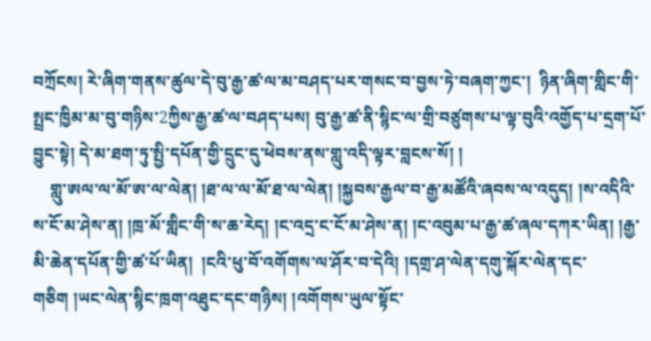བཀྲོངས། རེ་ཞིག་གནས་ཚུལ་དེ་བུ་རྒྱ་ཚ་ལ་མ་བཤད་པར་གསང་བ་བྱས་ཏེ་བཞག་ཀྱང་།  ཉིན་ཞིག་གླིང་གི་སྤྲང་ཁྱིམ་མ་བུ་གཉིས་2ཀྱིས་རྒྱ་ཚ་ལ་བཤད་པས། བུ་རྒྱ་ཚ་ནི་སྙིང་ལ་གྲི་བཙུགས་པ་ལྟ་བུའི་འགྱོད་པ་དྲག་པོ་བྱུང་སྟེ། དེ་མ་ཐག་ཏུ་སྤྱི་དཔོན་གྱི་དྲུང་དུ་ཕེབས་ནས་གླུ་འདི་ལྟར་བླངས་སོ། །
    གླུ་ཨལ་ལ་མོ་ཨ་ལ་ལེན། །ཐ་ལ་ལ་མོ་ཐ་ལ་ལེན། །སྐྱབས་རྒྱལ་བ་རྒྱ་མཚོའི་ཞབས་ལ་འདུད། །ས་འདིའི་ས་ངོ་མ་ཤེས་ན། །ཁྲ་མོ་གླིང་གི་ས་ཆ་རེད། །ང་འདྲ་ང་ངོ་མ་ཤེས་ན། །ང་འབུམ་པ་རྒྱ་ཚ་ཞལ་དཀར་ཡིན། །རྒྱ་མི་ཆེན་དཔོན་གྱི་ཚ་པོ་ཡིན།  །ངའི་ཕུ་བོ་འགོགས་ལ་ཤོར་བ་དེའི། །དགྲ་ཤ་ལེན་དགུ་སྐོར་ལེན་དང་གཅིག །ཡང་ལེན་སྙིང་ཁྲག་འཐུང་དང་གཉིས། །འགོགས་ཡུལ་སྟོང་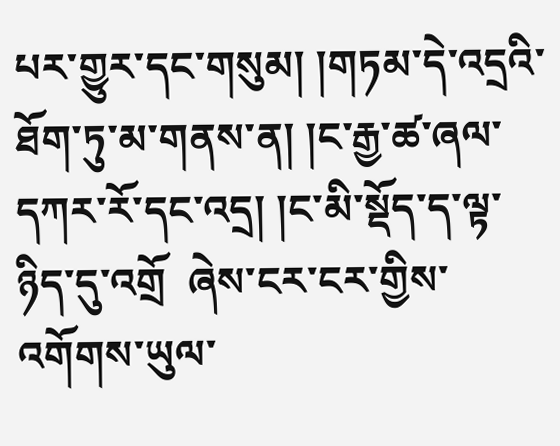པར་གྱུར་དང་གསུམ། །གཏམ་དེ་འདྲའི་ཐོག་ཏུ་མ་གནས་ན། །ང་རྒྱ་ཚ་ཞལ་དཀར་རོ་དང་འདྲ། །ང་མི་སྡོད་ད་ལྟ་ཉིད་དུ་འགྲོ  ཞེས་ངར་ངར་གྱིས་འགོགས་ཡུལ་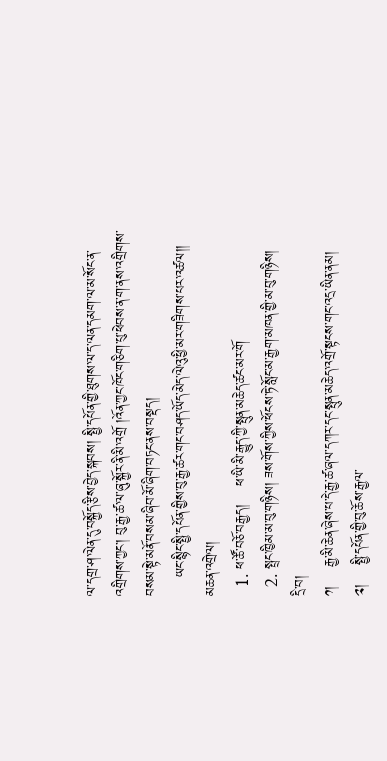ལ་དགྲ་ཤ་ལེན་དུ་བསྐྱོད་རྩིས་བྱེད་སྐབས། སྤྱི་དཔོན་གྱི་ཐུགས་ལ་ད་ལན་དམག་ལ་མ་སོང་ན་འགྲིགས་ཀྱང་། བུ་རྒྱ་ཚ་ལ་ཞུ་སྐྱོར་ནི་མི་འགྲོ །འོན་ཀྱང་ཁོང་གཅིག་པུ་ཕེབས་ན་ག་ནས་འགྲིགས་བསམ་སྟེ་མནོ་བསམ་ཞིབ་མོ་ཞིག་བཏང་ནས་བསྡད།
    ཡང་སྙིང་སྤྱི་དཔོན་གྱིས་བུ་རྒྱ་ཚར་གང་བཤད་ཡོད་མེད་ལེའུ་ཕྱི་མར་གཟིགས་པར་འཚལ།།
མཆན་འགྲེལ།
  1. ཕ་ཚོ་བཅོ་བརྒྱད།    ཕ་ཡི་མི་རྒྱུད་ཀྱི་སྤུན་མཆེད་ཚང་མར་གོ
  2. སྤྲང་ཁྱིམ་མ་བུ་གཉིས། ཟས་གོས་ཀྱིས་ཕོངས་ཏེ་སློང་མ་རྒྱག་མཁན་གྱི་མ་བུ་གཉིས།
དྲི་བ།
༡།    རྒྱ་མི་ཆེན་ཞེས་པ་དེ་རྒྱ་ཚ་ཞལ་དཀར་དང་སྤུན་མཆེད་འགྲོ་སྟངས་གང་འདྲ་ཡིན་ནམ།
༢།    སྤྱི་དཔོན་གྱི་བུ་ཆོས་རྒྱལ་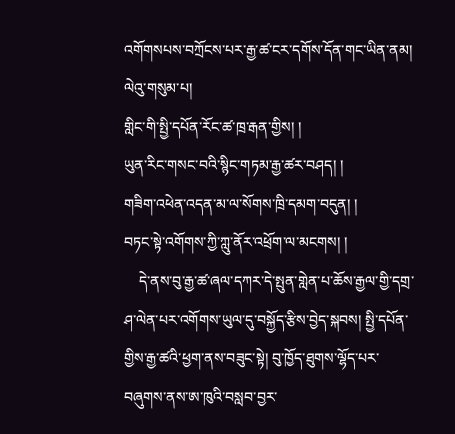འགོགསཔས་བཀྲོངས་པར་རྒྱ་ཚ་ངར་དགོས་དོན་གང་ཡིན་ནམ།
ལེའུ་གསུམ་པ།
གླིང་གི་སྤྱི་དཔོན་རོང་ཚ་ཁྲ་རྒན་གྱིས། །
ཡུན་རིང་གསང་བའི་སྙིང་གཏམ་རྒྱ་ཚར་བཤད། །
གཟིག་འཕེན་འདན་མ་ལ་སོགས་ཁྲི་དམག་བདུན། །
བཏང་སྟེ་འགོགས་ཀྱི་ཀླུ་ནོར་འཕྲོག་ལ་མངགས། །
    དེ་ནས་བུ་རྒྱ་ཚ་ཞལ་དཀར་དེ་སྤུན་གླེན་པ་ཆོས་རྒྱལ་གྱི་དགྲ་ཤ་ལེན་པར་འགོགས་ཡུལ་དུ་བསྐྱོད་རྩིས་བྱེད་སྐབས། སྤྱི་དཔོན་གྱིས་རྒྱ་ཚའི་ཕྱག་ནས་བཟུང་སྟེ། བུ་ཁྱོད་ཐུགས་ལྷོད་པར་བཞུགས་ནས་ཨ་ཁུའི་བསླབ་བྱར་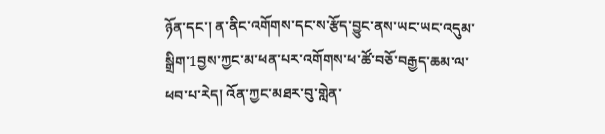ཉོན་དང་། ན་ནིང་འགོགས་དང་ས་རྩོད་བྱུང་ནས་ཡང་ཡང་འདུམ་སྒྲིག་1བྱས་ཀྱང་མ་ཕན་པར་འགོགས་ཕ་ཚོ་བཅོ་བརྒྱད་ཆམ་ལ་ཕབ་པ་རེད། འོན་ཀྱང་མཐར་བུ་གླེན་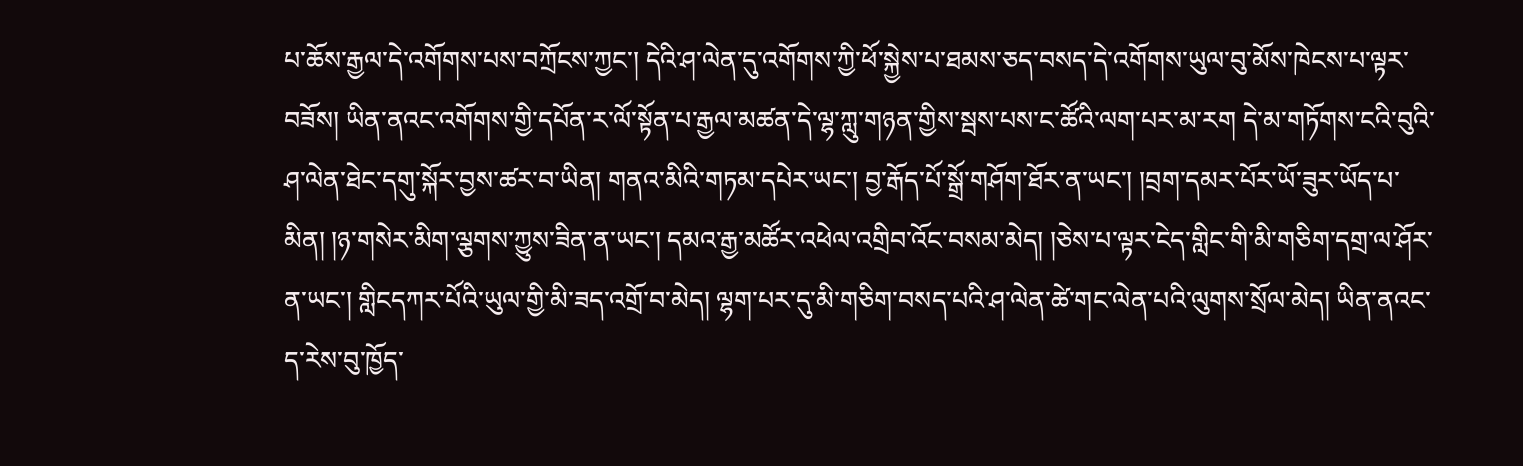པ་ཆོས་རྒྱལ་དེ་འགོགས་པས་བཀྲོངས་ཀྱང་། དེའི་ཤ་ལེན་དུ་འགོགས་ཀྱི་ཕོ་སྐྱེས་པ་ཐམས་ཅད་བསད་དེ་འགོགས་ཡུལ་བུ་མོས་ཁེངས་པ་ལྟར་བཟོས། ཡིན་ནའང་འགོགས་གྱི་དཔོན་ར་ལོ་སྟོན་པ་རྒྱལ་མཚན་དེ་ལྷ་ཀླུ་གཉན་གྱིས་སྦས་པས་ང་ཚོའི་ལག་པར་མ་རག དེ་མ་གཏོགས་ངའི་བུའི་ཤ་ལེན་ཐེང་དགུ་སྐོར་བྱས་ཚར་བ་ཡིན། གནའ་མིའི་གཏམ་དཔེར་ཡང་། བྱ་རྒོད་པོ་སྒྲོ་གཤོག་ཐོར་ན་ཡང་། །བྲག་དམར་པོར་ཡོ་ཟུར་ཡོད་པ་མིན། །ཉ་གསེར་མིག་ལྕགས་ཀྱུས་ཟིན་ན་ཡང་། དམའ་རྒྱ་མཚོར་འཕེལ་འགྲིབ་འོང་བསམ་མེད། །ཅེས་པ་ལྟར་ངེད་གླིང་གི་མི་གཅིག་དགྲ་ལ་ཤོར་ན་ཡང་། གླིངདཀར་པོའི་ཡུལ་གྱི་མི་ཟད་འགྲོ་བ་མེད། ལྷག་པར་དུ་མི་གཅིག་བསད་པའི་ཤ་ལེན་ཚེ་གང་ལེན་པའི་ལུགས་སྲོལ་མེད། ཡིན་ནའང་ད་རེས་བུ་ཁྱོད་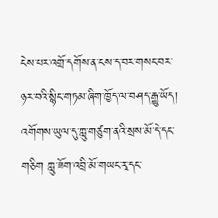ངེས་པར་འགྲོ་དགོས་ན་ངས་ད་བར་གསང་བར་ཉར་བའི་སྙིང་གཏམ་ཞིག་ཁྱོད་ལ་བཤད་རྒྱུ་ཡོད། འགོགས་ཡུལ་དུ་ཀླུ་གཙུག་ནའི་སྲས་མོ་དེ་དང་གཅིག ཀླུ་ཟོག་འབྲི་མོ་གཡང་རྭ་དང་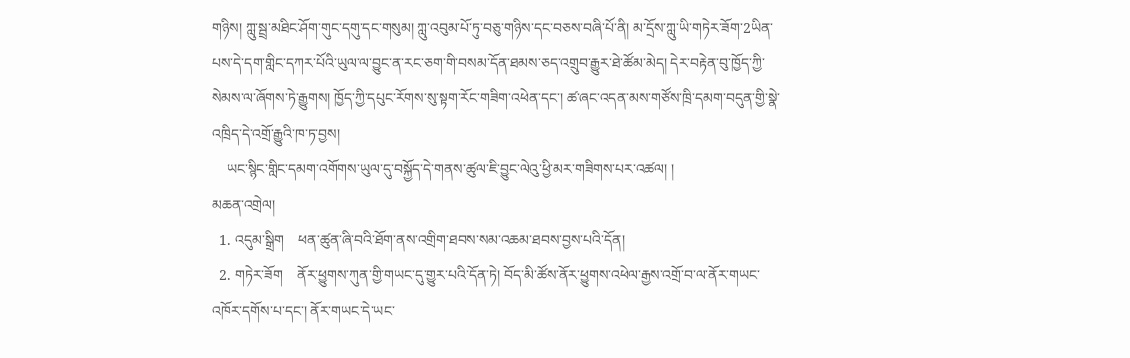གཉིས། ཀླུ་སྦྲ་མཐིང་ཤོག་གུང་དགུ་དང་གསུམ། ཀླུ་འབུམ་པོ་ཏུ་བཅུ་གཉིས་དང་བཅས་བཞི་པོ་ནི། མ་དྲོས་ཀླུ་ཡི་གཏེར་ཟོག་2ཡིན་པས་དེ་དག་གླིང་དཀར་པོའི་ཡུལ་ལ་བྱུང་ན་རང་ཅག་གི་བསམ་དོན་ཐམས་ཅད་འགྲུབ་རྒྱུར་ཐེ་ཚོམ་མེད། དེར་བརྟེན་བུ་ཁྱོད་ཀྱི་སེམས་ལ་ཞོགས་ཏེ་རྒྱུགས། ཁྱོད་ཀྱི་དཔུང་རོགས་སུ་སྟག་རོང་གཟིག་འཕེན་དང་། ཚ་ཞང་འདན་མས་གཙོས་ཁྲི་དམག་བདུན་གྱི་སྣེ་འཁྲིད་དེ་འགྲོ་རྒྱུའི་ཁ་ཏ་བྱས།
    ཡང་སྙིང་གླིང་དམག་འགོགས་ཡུལ་དུ་བསྐྱོད་དེ་གནས་ཚུལ་ཇི་བྱུང་ལེའུ་ཕྱི་མར་གཟིགས་པར་འཚལ། །
མཆན་འགྲེལ།
  1. འདུམ་སྒྲིག    ཕན་ཚུན་ཞི་བའི་ཐོག་ནས་འགྲིག་ཐབས་སམ་འཆམ་ཐབས་བྱས་པའི་དོན།
  2. གཏེར་ཟོག    ནོར་ཕྱུགས་ཀུན་གྱི་གཡང་དུ་གྱུར་པའི་དོན་ཏེ། བོད་མི་ཚོས་ནོར་ཕྱུགས་འཕེལ་རྒྱས་འགྲོ་བ་ལ་ནོར་གཡང་འཁོར་དགོས་པ་དང་། ནོར་གཡང་དེ་ཡང་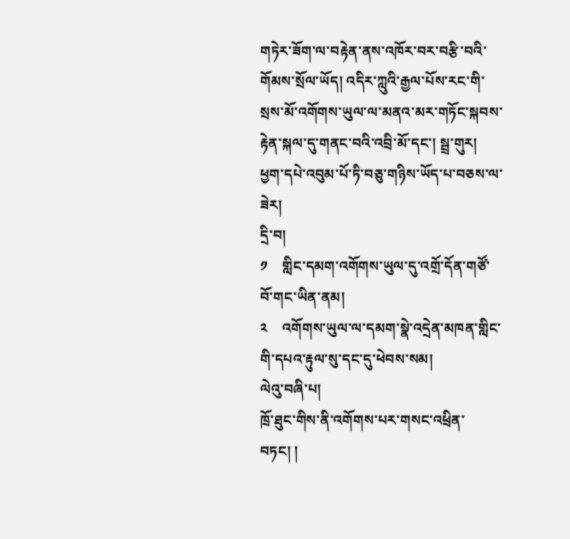གཏེར་ཟོག་ལ་བརྟེན་ནས་འཁོར་བར་བརྩི་བའི་གོམས་སྲོལ་ཡོད། འདིར་ཀླུའི་རྒྱལ་པོས་རང་གི་སྲས་མོ་འགོགས་ཡུལ་ལ་མནའ་མར་གཏོང་སྐབས་རྟེན་སྐལ་དུ་གནང་བའི་འབྲི་མོ་དང་། སྦྲ་གུར། ཕྱག་དཔེ་འབུམ་པོ་ཏི་བཅུ་གཉིས་ཡོད་པ་བཅས་ལ་ཟེར།
དྲི་བ།
༡    གླིང་དམག་འགོགས་ཡུལ་དུ་འགྲོ་དོན་གཙོ་བོ་གང་ཡིན་ནམ།
༢    འགོགས་ཡུལ་ལ་དམག་སྣེ་འདྲེན་མཁན་གླིང་གི་དཔའ་རྟུལ་སུ་དང་དུ་ཕེབས་སམ།
ལེའུ་བཞི་པ།
ཁྲོ་ཐུང་གིས་ནི་འགོགས་པར་གསང་འཕྲིན་བཏང། །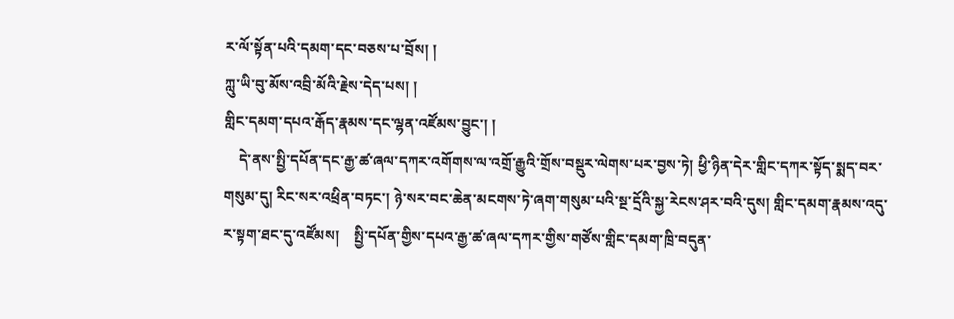ར་ལོ་སྟོན་པའི་དམག་དང་བཅས་པ་བྲོས། །
ཀླུ་ཡི་བུ་མོས་འབྲི་མོའི་རྗེས་དེད་པས། །
གླིང་དམག་དཔའ་རྒོད་རྣམས་དང་ལྷན་འཛོམས་བྱུང་། །
    དེ་ནས་སྤྱི་དཔོན་དང་རྒྱ་ཚ་ཞལ་དཀར་འགོགས་ལ་འགྲོ་རྒྱུའི་གྲོས་བསྡུར་ལེགས་པར་བྱས་ཏེ། ཕྱི་ཉིན་དེར་གླིང་དཀར་སྟོད་སྨད་བར་གསུམ་དུ། རིང་སར་འཕྲིན་བཏང་། ཉེ་སར་བང་ཆེན་མངགས་ཏེ་ཞག་གསུམ་པའི་སྔ་དྲོའི་སྐྱ་རེངས་ཤར་བའི་དུས། གླིང་དམག་རྣམས་འདུ་ར་སྟག་ཐང་དུ་འཛོམས།    སྤྱི་དཔོན་གྱིས་དཔའ་རྒྱ་ཚ་ཞལ་དཀར་གྱིས་གཙོས་གླིང་དམག་ཁྲི་བདུན་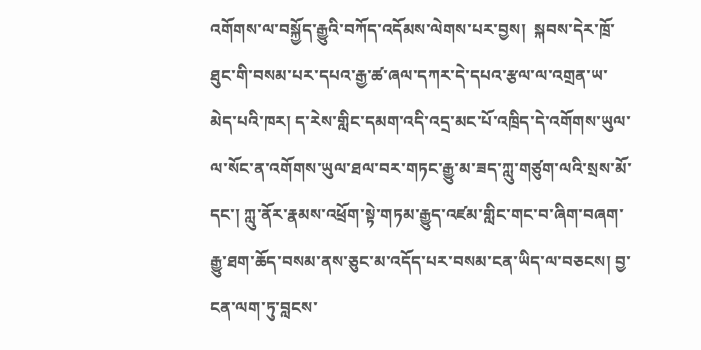འགོགས་ལ་བསྐྱོད་རྒྱུའི་བཀོད་འདོམས་ལེགས་པར་བྱས།  སྐབས་དེར་ཁྲོ་ཐུང་གི་བསམ་པར་དཔའ་རྒྱ་ཚ་ཞལ་དཀར་དེ་དཔའ་རྩལ་ལ་འགྲན་ཡ་མེད་པའི་ཁར། ད་རེས་གླིང་དམག་འདི་འདྲ་མང་པོ་འཁྲིད་དེ་འགོགས་ཡུལ་ལ་སོང་ན་འགོགས་ཡུལ་ཐལ་བར་གཏང་རྒྱུ་མ་ཟད་ཀླུ་གཙུག་ལའི་སྲས་མོ་དང་། ཀླུ་ནོར་རྣམས་འཕྲོག་སྟེ་གཏམ་རྒྱུད་འཛམ་གླིང་གང་བ་ཞིག་བཞག་རྒྱུ་ཐག་ཆོད་བསམ་ནས་ཅུང་མ་འདོད་པར་བསམ་ངན་ཡིད་ལ་བཅངས། བྱ་ངན་ལག་ཏུ་བླངས་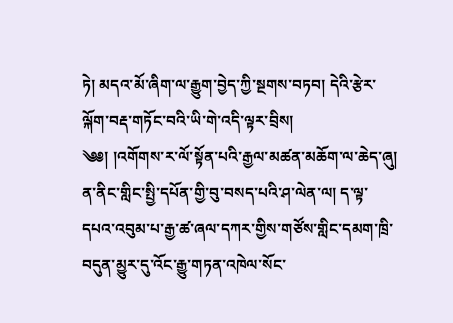ཏེ། མདའ་མོ་ཞིག་ལ་རྒྱུག་བྱེད་ཀྱི་སྔགས་བཏབ། དེའི་རྩེར་ལྐོག་བརྡ་གཏོང་བའི་ཡི་གེ་འདི་ལྟར་བྲིས།
༄༅། །འགོགས་ར་ལོ་སྟོན་པའི་རྒྱལ་མཚན་མཆོག་ལ་ཆེད་ཞུ། ན་ནིང་གླིང་སྤྱི་དཔོན་གྱི་བུ་བསད་པའི་ཤ་ལེན་ལ། ད་ལྟ་དཔའ་འབུམ་པ་རྒྱ་ཚ་ཞལ་དཀར་གྱིས་གཙོས་གླིང་དམག་ཁྲི་བདུན་མྱུར་དུ་འོང་རྒྱུ་གཏན་འཁེལ་སོང་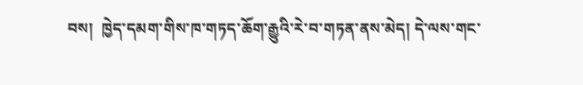བས།  ཁྱེད་དམག་གིས་ཁ་གཏད་ཆོག་རྒྱུའི་རེ་བ་གཏན་ནས་མེད། དེ་ལས་གང་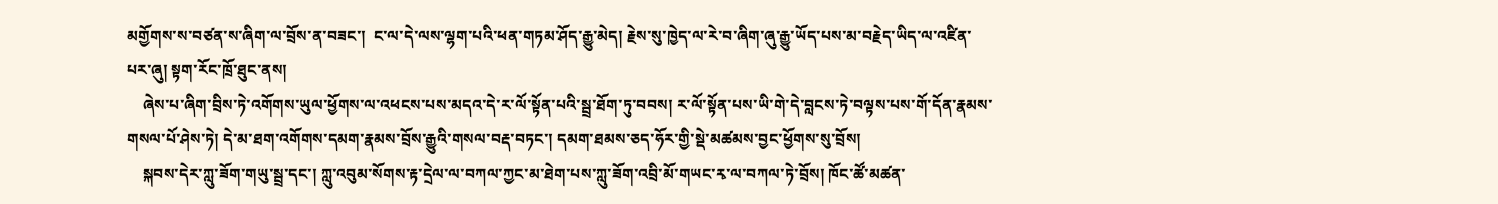མགྱོགས་ས་བཙན་ས་ཞིག་ལ་བྲོས་ན་བཟང་།  ང་ལ་དེ་ལས་ལྷག་པའི་ཕན་གཏམ་ཤོད་རྒྱུ་མེད། རྗེས་སུ་ཁྱེད་ལ་རེ་བ་ཞིག་ཞུ་རྒྱུ་ཡོད་པས་མ་བརྗེད་ཡིད་ལ་འཛིན་པར་ཞུ། སྟག་རོང་ཁྲོ་ཐུང་ནས།
    ཞེས་པ་ཞིག་བྲིས་ཏེ་འགོགས་ཡུལ་ཕྱོགས་ལ་འཕངས་པས་མདའ་དེ་ར་ལོ་སྟོན་པའི་སྦྲ་ཐོག་ཏུ་བབས། ར་ལོ་སྟོན་པས་ཡི་གེ་དེ་བླངས་ཏེ་བལྟས་པས་གོ་དོན་རྣམས་གསལ་པོ་ཤེས་ཏེ། དེ་མ་ཐག་འགོགས་དམག་རྣམས་བྲོས་རྒྱུའི་གསལ་བརྡ་བཏང་། དམག་ཐམས་ཅད་ཧོར་གྱི་སྡེ་མཚམས་བྱང་ཕྱོགས་སུ་བྲོས།
    སྐབས་དེར་ཀླུ་ཟོག་གཡུ་སྦྲ་དང་། ཀླུ་འབུམ་སོགས་རྟ་དྲེལ་ལ་བཀལ་ཀྱང་མ་ཐེག་པས་ཀླུ་ཟོག་འབྲི་མོ་གཡང་རྭ་ལ་བཀལ་ཏེ་བྲོས། ཁོང་ཚོ་མཚན་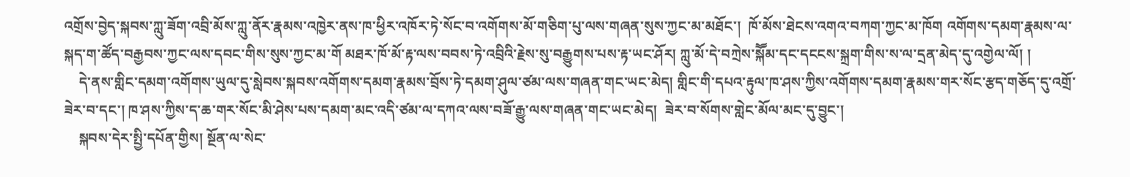འགྲོས་བྱེད་སྐབས་ཀླུ་ཟོག་འབྲི་མོས་ཀླུ་ནོར་རྣམས་འཁྱེར་ནས་ཁ་ཕྱིར་འཁོར་ཏེ་སོང་བ་འགོགས་མོ་གཅིག་པུ་ལས་གཞན་སུས་ཀྱང་མ་མཐོང་།  ཁོ་མོས་ཐེངས་འགའ་བཀག་ཀྱང་མ་ཁོག འགོགས་དམག་རྣམས་ལ་སྐད་ག་ཚོད་བརྒྱབས་ཀྱང་ལས་དབང་གིས་སུས་ཀྱང་མ་གོ མཐར་ཁོ་མོ་རྟ་ལས་བབས་ཏེ་འབྲིའི་རྗེས་སུ་བརྒྱུགས་པས་རྟ་ཡང་ཤོར། ཀླུ་མོ་དེ་བཀྲེས་སྐཽམ་དང་དངངས་སྐྲག་གིས་ས་ལ་དྲན་མེད་དུ་འགྱེལ་ལོ། །
    དེ་ནས་གླིང་དམག་འགོགས་ཡུལ་དུ་སླེབས་སྐབས་འགོགས་དམག་རྣམས་བྲོས་ཏེ་དམག་ཤུལ་ཙམ་ལས་གཞན་གང་ཡང་མེད། གླིང་གི་དཔའ་རྟུལ་ཁ་ཤས་ཀྱིས་འགོགས་དམག་རྣམས་གར་སོང་རྩད་གཅོད་དུ་འགྲོ་ཟེར་བ་དང་། ཁ་ཤས་ཀྱིས་ད་ཆ་གར་སོང་མི་ཤེས་པས་དམག་མང་འདི་ཙམ་ལ་དཀའ་ལས་བཟོ་རྒྱུ་ལས་གཞན་གང་ཡང་མེད།  ཟེར་བ་སོགས་གླེང་མོལ་མང་དུ་བྱུང་།
    སྐབས་དེར་སྤྱི་དཔོན་གྱིས། སྔོན་ལ་སེང་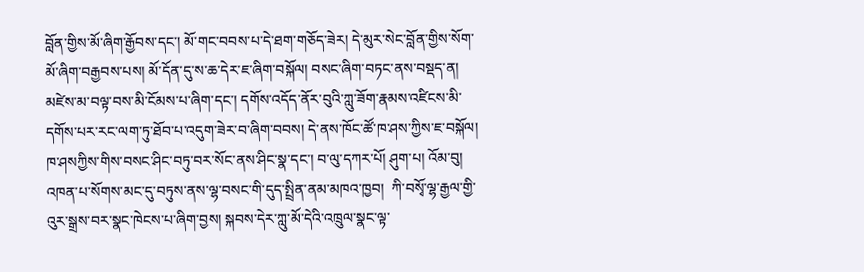བློན་གྱིས་མོ་ཞིག་རྒྱོབས་དང་། མོ་གང་བབས་པ་དེ་ཐག་གཅོད་ཟེར། དེ་མུར་སེང་བློན་གྱིས་སོག་མོ་ཞིག་བརྒྱབས་པས། མོ་དོན་དུ་ས་ཆ་དེར་ཇ་ཞིག་བསྐོལ། བསང་ཞིག་བཏང་ནས་བསྡད་ན། མཛེས་མ་བལྟ་བས་མི་ངོམས་པ་ཞིག་དང་། དགོས་འདོད་ནོར་བུའི་ཀླུ་ཟོག་རྣམས་འཛིངས་མི་དགོས་པར་རང་ལག་ཏུ་ཐོབ་པ་འདུག་ཟེར་བ་ཞིག་བབས། དེ་ནས་ཁོང་ཚོ་ཁ་ཤས་ཀྱིས་ཇ་བསྐོལ། ཁ་ཤསཀྱིས་གིས་བསང་ཤིང་བཏུ་བར་སོང་ནས་ཤིང་སྣ་དང་། བ་ལུ་དཀར་པོ། ཤུག་པ། འོམ་བུ། འཁན་པ་སོགས་མང་དུ་བཏུས་ནས་ལྷ་བསང་གི་དུད་སྤྲིན་ནམ་མཁའ་ཁྱབ།  ཀི་བསྭོ་ལྷ་རྒྱལ་གྱི་འུར་སྒྲས་བར་སྣང་ཁེངས་པ་ཞིག་བྱས། སྐབས་དེར་ཀླུ་མོ་དེའི་འཁྲུལ་སྣང་ལྟ་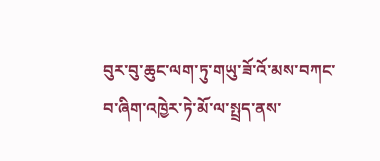བུར་བུ་ཆུང་ལག་ཏུ་གཡུ་ཟོ་འོ་མས་བཀང་བ་ཞིག་འཁྱེར་ཏེ་མོ་ལ་སྤྲད་ནས་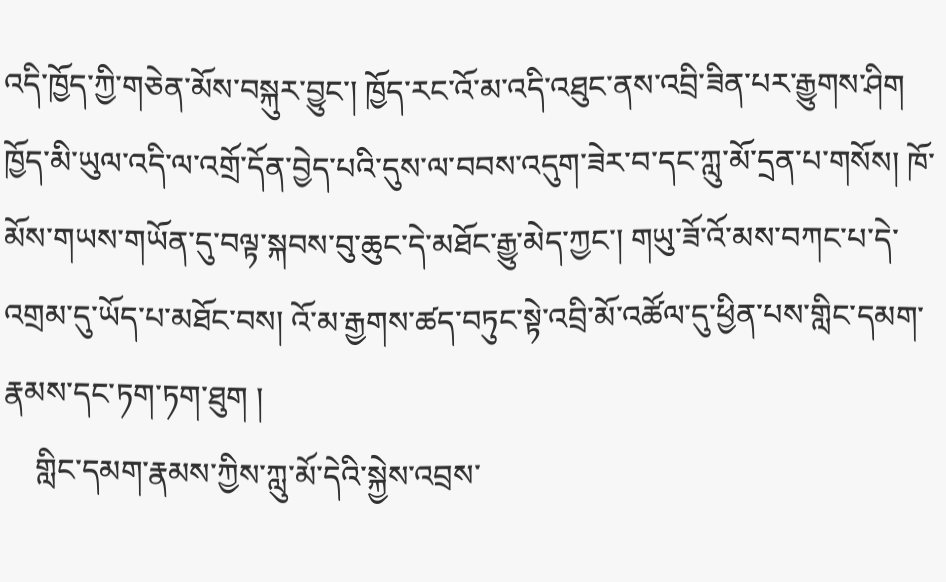འདི་ཁྱོད་ཀྱི་གཅེན་མོས་བསྐུར་བྱུང་། ཁྱོད་རང་འོ་མ་འདི་འཐུང་ནས་འབྲི་ཟིན་པར་རྒྱུགས་ཤིག ཁྱོད་མི་ཡུལ་འདི་ལ་འགྲོ་དོན་བྱེད་པའི་དུས་ལ་བབས་འདུག་ཟེར་བ་དང་ཀླུ་མོ་དྲན་པ་གསོས། ཁོ་མོས་གཡས་གཡོན་དུ་བལྟ་སྐབས་བུ་ཆུང་དེ་མཐོང་རྒྱུ་མེད་ཀྱང་། གཡུ་ཟོ་འོ་མས་བཀང་པ་དེ་འགྲམ་དུ་ཡོད་པ་མཐོང་བས། འོ་མ་རྒྱགས་ཚད་བཏུང་སྟེ་འབྲི་མོ་འཚོལ་དུ་ཕྱིན་པས་གླིང་དམག་རྣམས་དང་ཏག་ཏག་ཐུག །
    གླིང་དམག་རྣམས་ཀྱིས་ཀླུ་མོ་དེའི་སྐྱེས་འབྲས་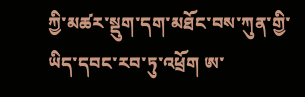ཀྱི་མཚར་སྡུག་དག་མཐོང་བས་ཀུན་གྱི་ཡིད་དབང་རབ་ཏུ་འཕྲོག ཨ་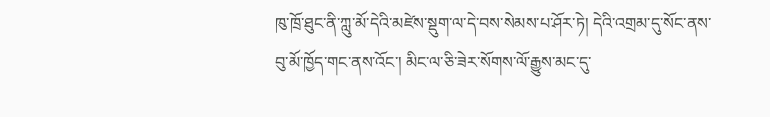ཁུ་ཁྲོ་ཐུང་ནི་ཀླུ་མོ་དེའི་མཛེས་སྡུག་ལ་དེ་བས་སེམས་པ་ཤོར་ཏེ། དེའི་འགྲམ་དུ་སོང་ནས་བུ་མོ་ཁྱོད་གང་ནས་འོང་། མིང་ལ་ཅི་ཟེར་སོགས་ལོ་རྒྱུས་མང་དུ་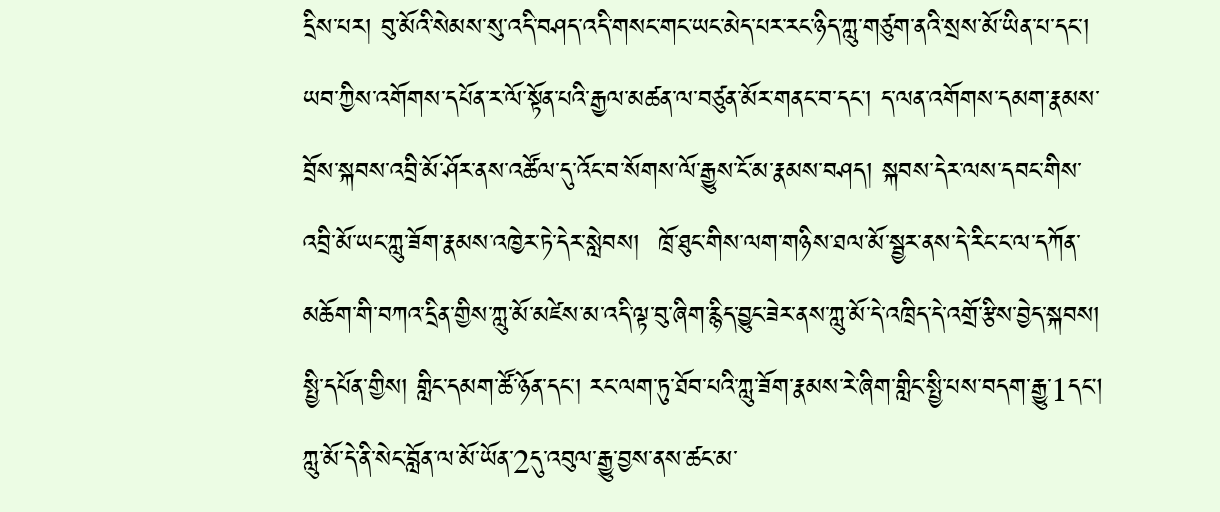དྲིས་པར། བུ་མོའི་སེམས་སུ་འདི་བཤད་འདི་གསང་གང་ཡང་མེད་པར་རང་ཉིད་ཀླུ་གཙུག་ནའི་སྲས་མོ་ཡིན་པ་དང་། ཡབ་ཀྱིས་འགོགས་དཔོན་ར་ལོ་སྟོན་པའི་རྒྱལ་མཚན་ལ་བཙུན་མོར་གནང་བ་དང་། ད་ལན་འགོགས་དམག་རྣམས་བྲོས་སྐབས་འབྲི་མོ་ཤོར་ནས་འཚོལ་དུ་འོང་བ་སོགས་ལོ་རྒྱུས་ངོ་མ་རྣམས་བཤད། སྐབས་དེར་ལས་དབང་གིས་འབྲི་མོ་ཡང་ཀླུ་ཟོག་རྣམས་འཁྱེར་ཏེ་དེར་སླེབས།  ཁྲོ་ཐུང་གིས་ལག་གཉིས་ཐལ་མོ་སྦྱར་ནས་དེ་རིང་ང་ལ་དཀོན་མཆོག་གི་བཀའ་དྲིན་གྱིས་ཀླུ་མོ་མཛེས་མ་འདི་ལྟ་བུ་ཞིག་རྙིད་བྱུང་ཟེར་ནས་ཀླུ་མོ་དེ་འཁྲིད་དེ་འགྲོ་རྩིས་བྱེད་སྐབས། སྤྱི་དཔོན་གྱིས། གླིང་དམག་ཚོ་ཉོན་དང་། རང་ལག་ཏུ་ཐོབ་པའི་ཀླུ་ཟོག་རྣམས་རེ་ཞིག་གླིང་སྤྱི་པས་བདག་རྒྱུ་1དང། ཀླུ་མོ་དེ་ནི་སེང་བློན་ལ་མོ་ཡོན་2དུ་འབུལ་རྒྱུ་བྱས་ནས་ཚང་མ་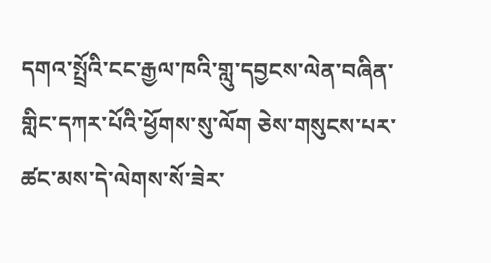དགའ་སྤྲོའི་ངང་རྒྱལ་ཁའི་གླུ་དབྱངས་ལེན་བཞིན་གླིང་དཀར་པོའི་ཕྱོགས་སུ་ལོག ཅེས་གསུངས་པར་ཚང་མས་དེ་ལེགས་སོ་ཟེར་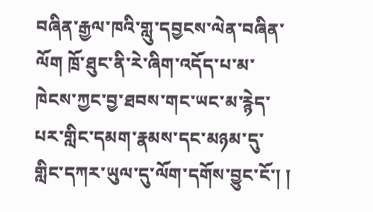བཞིན་རྒྱལ་ཁའི་གླུ་དབྱངས་ལེན་བཞིན་ལོག ཁྲོ་ཐུང་ནི་རེ་ཞིག་འདོད་པ་མ་ཁེངས་ཀྱང་བྱ་ཐབས་གང་ཡང་མ་རྙེད་པར་གླིང་དམག་རྣམས་དང་མཉམ་དུ་གླིང་དཀར་ཡུལ་དུ་ལོག་དགོས་བྱུང་ངོ་། །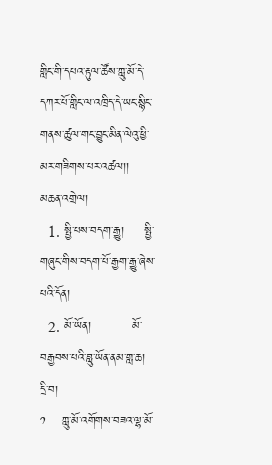གླིང་གི་དཔའ་རྟུལ་ཚོས་ཀླུ་མོ་དེ་དཀར་པོ་གླིང་ལ་འཁྲིད་དེ་ཡང་སྙིང་གནས་ཚུལ་གང་བྱུང་མིན་ལེའུ་ཕྱི་མར་གཟིགས་པར་འཚལ།།
མཆན་འགྲེལ།
  1. སྤྱི་པས་བདག་རྒྱུ།     སྤྱི་གཞུང་གིས་བདག་པོ་རྒྱག་རྒྱུ་ཞེས་པའི་དོན།
  2. མོ་ཡོན།          མོ་བརྒྱབས་པའི་བླུ་ཡོན་ནམ་གླ་ཆ།
དྲི་བ།
༡    ཀླུ་མོ་འགོགས་བཟའ་ལྷ་མོ་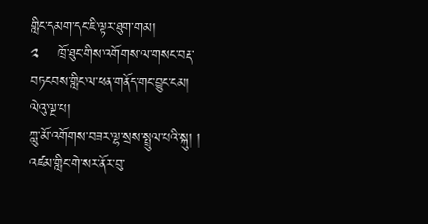གླིང་དམག་དང་ཇི་ལྟར་ཐུག་གམ།
༢    ཁྲོ་ཐུང་གིས་འགོགས་ལ་གསང་བརྡ་བཏངབས་གླིང་ལ་ཕན་གནོད་གང་བྱུང་ངམ།
ལེའུ་ལྔ་པ།
ཀླུ་མོ་འགོགས་བཟར་ལྷ་སྲས་སྤྲུལ་པའི་སྐུ། །
འཛམ་གླིང་གེ་སར་ནོར་བུ་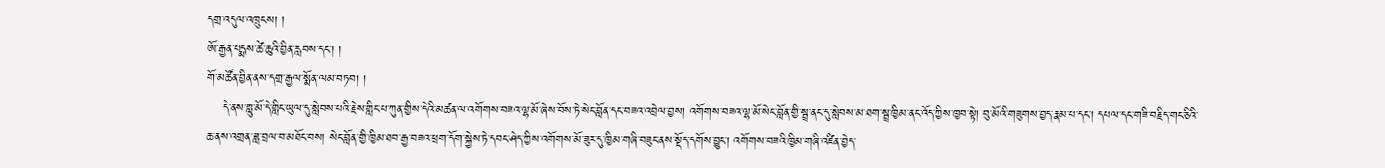དགྲ་འདུལ་འཁྲུངས། །
ཨོ་རྒྱན་པདྨས་ཚེ་ཆུའི་བྱིན་རླབས་དང་། །
གོ་མཚོན་བྱིན་ནས་དགྲ་རྒྱལ་སྨོན་ལམ་བཏབ། །
    དེ་ནས་གླུ་མོ་དེ་གླིང་ཡུལ་དུ་སླེབས་པའི་རྗེས་གླིང་པ་ཀུན་གྱིས་དེའི་མཚན་ལ་འགོགས་བཟའ་ལྷ་མོ་ཞེས་བོས་ཏེ་སེང་བློན་དང་བཟའ་འབྲེལ་བྱས། འགོགས་བཟའ་ལྷ་མོ་སེང་བློན་གྱི་སྦྲ་ནང་དུ་སླེབས་མ་ཐག་སྦྲ་ཁྱིམ་ནང་འོད་ཀྱིས་ཁྱབ་སྟེ། བུ་མོའི་གཟུགས་བྱད་རྣམ་པ་དང་། དཔལ་དང་གཟི་བརྗིད་གང་ཅིའི་ཆ་ནས་འགྲན་ཟླ་བྲལ་བ་མཐོང་བས། སེང་བློན་གྱི་ཁྱིམ་ཐབ་རྒྱ་བཟའ་ཕྲག་དོག་སྐྱེས་ཏེ་དབང་ཤེད་ཀྱིས་འགོགས་མོ་ཟུར་དུ་ཁྱིམ་གཞི་བཟུང་ནས་སྡོད་དགོས་བྱུང་། འགོགས་བཟའི་ཁྱིམ་གཞི་འཛིན་བྱེད་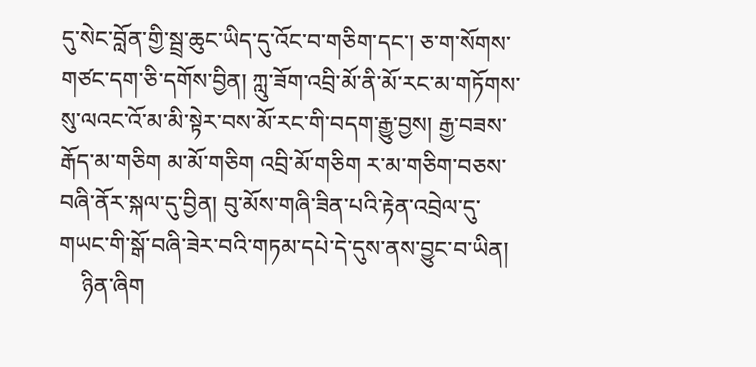དུ་སེང་བློན་གྱི་སྦྲ་ཆུང་ཡིད་དུ་འོང་བ་གཅིག་དང་། ཅ་ག་སོགས་གཙང་དག་ཅི་དགོས་བྱིན། ཀླུ་ཟོག་འབྲི་མོ་ནི་མོ་རང་མ་གཏོགས་སུ་ལའང་འོ་མ་མི་སྟེར་བས་མོ་རང་གི་བདག་རྒྱུ་བྱས། རྒྱ་བཟས་རྒོད་མ་གཅིག མ་མོ་གཅིག འབྲི་མོ་གཅིག ར་མ་གཅིག་བཅས་བཞི་ནོར་སྐལ་དུ་བྱིན། བུ་མོས་གཞི་ཟིན་པའི་རྟེན་འབྲེལ་དུ་གཡང་གི་སྒོ་བཞི་ཟེར་བའི་གཏམ་དཔེ་དེ་དུས་ནས་བྱུང་བ་ཡིན།
    ཉིན་ཞིག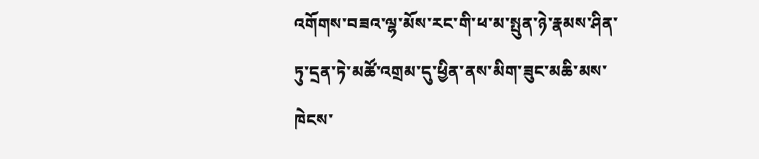འགོགས་བཟའ་ལྷ་མོས་རང་གི་ཕ་མ་སྤུན་ཉེ་རྣམས་ཤིན་ཏུ་དྲན་ཏེ་མཚོ་འགྲམ་དུ་ཕྱིན་ནས་མིག་ཟུང་མཆི་མས་ཁེངས་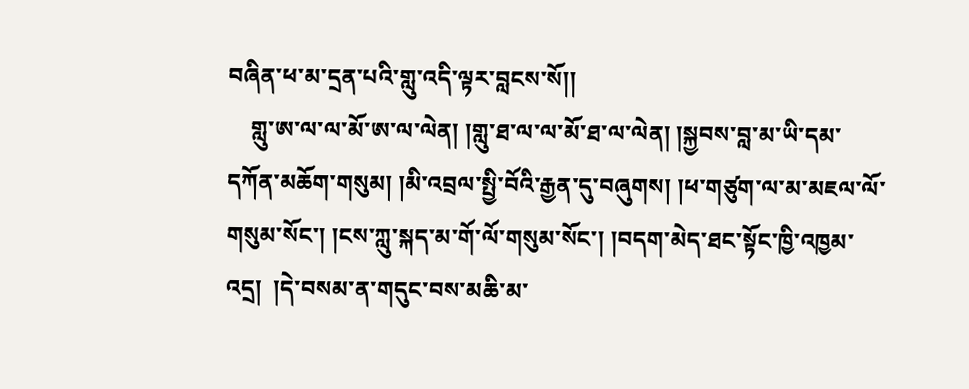བཞིན་ཕ་མ་དྲན་པའི་གླུ་འདི་ལྟར་བླངས་སོ།།
    གླུ་ཨ་ལ་ལ་མོ་ཨ་ལ་ལེན། །གླུ་ཐ་ལ་ལ་མོ་ཐ་ལ་ལེན། །སྐྱབས་བླ་མ་ཡི་དམ་དཀོན་མཆོག་གསུམ། །མི་འབྲལ་སྤྱི་བོའི་རྒྱན་དུ་བཞུགས། །ཕ་གཙུག་ལ་མ་མཇལ་ལོ་གསུམ་སོང་། །ངས་ཀླུ་སྐད་མ་གོ་ལོ་གསུམ་སོང་། །བདག་མེད་ཐང་སྟོང་ཁྱི་འཁྱམ་འདྲ།  །དེ་བསམ་ན་གདུང་བས་མཆི་མ་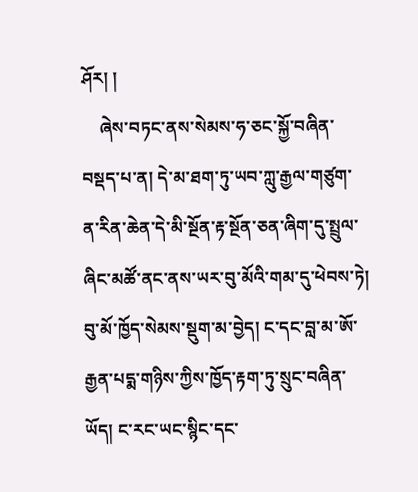ཤོར། །
    ཞེས་བཏང་ནས་སེམས་ཧ་ཅང་སྐྱོ་བཞིན་བསྡད་པ་ན། དེ་མ་ཐག་ཏུ་ཡབ་ཀླུ་རྒྱལ་གཙུག་ན་རིན་ཆེན་དེ་མི་སྔོན་རྟ་སྔོན་ཅན་ཞིག་དུ་སྤྲུལ་ཞིང་མཚོ་ནང་ནས་ཡར་བུ་མོའི་གམ་དུ་ཕེབས་ཏེ། བུ་མོ་ཁྱོད་སེམས་སྡུག་མ་བྱེད། ང་དང་བླ་མ་ཨོ་རྒྱན་པདྨ་གཉིས་ཀྱིས་ཁྱོད་རྟག་ཏུ་སྲུང་བཞིན་ཡོད། ང་རང་ཡང་སྙིང་དང་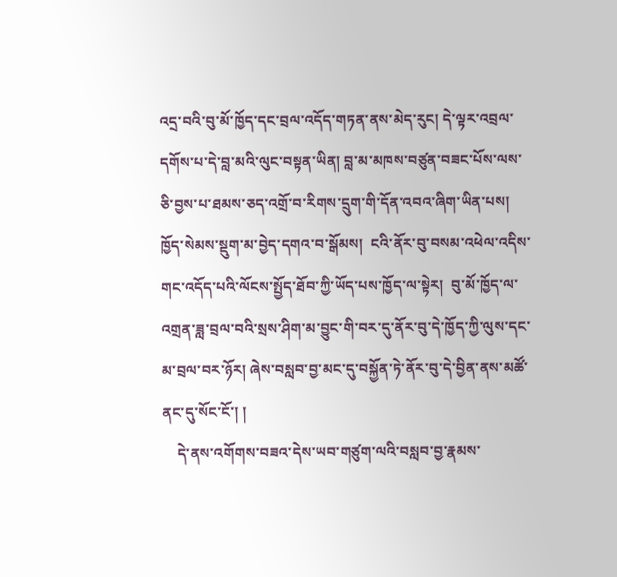འདྲ་བའི་བུ་མོ་ཁྱོད་དང་བྲལ་འདོད་གཏན་ནས་མེད་རུང། དེ་ལྟར་འབྲལ་དགོས་པ་དེ་བླ་མའི་ལུང་བསྟན་ཡིན། བླ་མ་མཁས་བཙུན་བཟང་པོས་ལས་ཅི་བྱས་པ་ཐམས་ཅད་འགྲོ་བ་རིགས་དྲུག་གི་དོན་འབའ་ཞིག་ཡིན་པས།  ཁྱོད་སེམས་སྡུག་མ་བྱེད་དགའ་བ་སྒོམས།  ངའི་ནོར་བུ་བསམ་འཕེལ་འདིས་གང་འདོད་པའི་ལོངས་སྤྱོད་ཐོབ་ཀྱི་ཡོད་པས་ཁྱོད་ལ་སྟེར།  བུ་མོ་ཁྱོད་ལ་འགྲན་ཟླ་བྲལ་བའི་སྲས་ཤིག་མ་བྱུང་གི་བར་དུ་ནོར་བུ་དེ་ཁྱོད་ཀྱི་ལུས་དང་མ་བྲལ་བར་ཉོར། ཞེས་བསླབ་བྱ་མང་དུ་བསྐྱོན་ཏེ་ནོར་བུ་དེ་བྱིན་ནས་མཚོ་ནང་དུ་སོང་ངོ་། །
    དེ་ནས་འགོགས་བཟའ་དེས་ཡབ་གཙུག་ལའི་བསླབ་བྱ་རྣམས་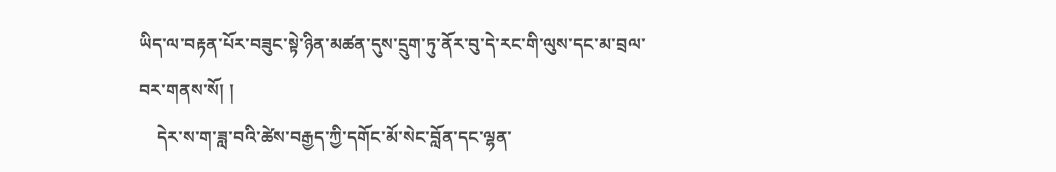ཡིད་ལ་བརྟན་པོར་བཟུང་སྟེ་ཉིན་མཚན་དུས་དྲུག་ཏུ་ནོར་བུ་དེ་རང་གི་ལུས་དང་མ་བྲལ་བར་གནས་སོ། །
    དེར་ས་ག་ཟླ་བའི་ཚེས་བརྒྱད་ཀྱི་དགོང་མོ་སེང་བློན་དང་ལྷན་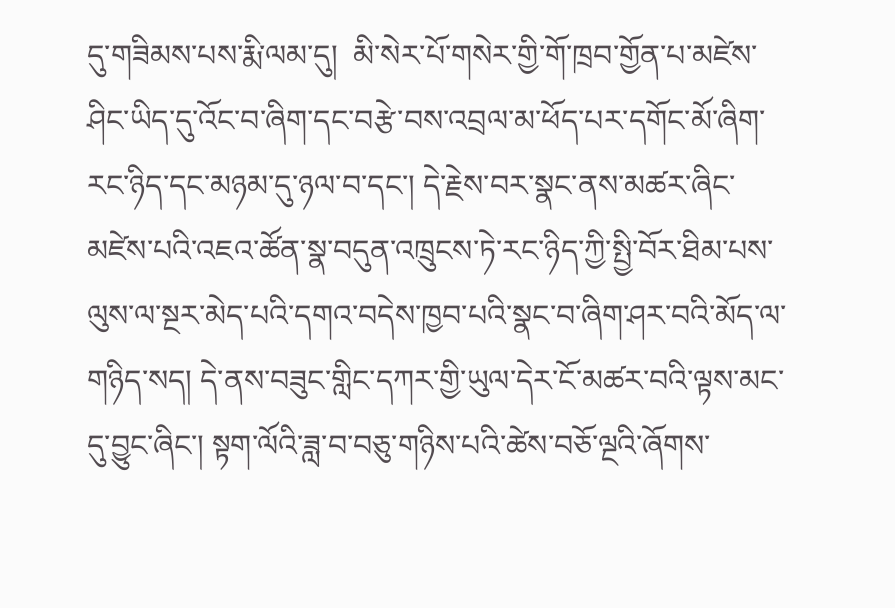དུ་གཟིམས་པས་རྨི་ལམ་དུ།  མི་སེར་པོ་གསེར་གྱི་གོ་ཁྲབ་གྱོན་པ་མཛེས་ཤིང་ཡིད་དུ་འོང་བ་ཞིག་དང་བརྩེ་བས་འབྲལ་མ་ཕོད་པར་དགོང་མོ་ཞིག་རང་ཉིད་དང་མཉམ་དུ་ཉལ་བ་དང་། དེ་རྗེས་བར་སྣང་ནས་མཚར་ཞིང་མཛེས་པའི་འཇའ་ཚོན་སྣ་བདུན་འཁྲུངས་ཏེ་རང་ཉིད་ཀྱི་སྤྱི་བོར་ཐིམ་པས་ལུས་ལ་སྔར་མེད་པའི་དགའ་བདེས་ཁྱབ་པའི་སྣང་བ་ཞིག་ཤར་བའི་མོད་ལ་གཉིད་སད། དེ་ནས་བཟུང་གླིང་དཀར་གྱི་ཡུལ་དེར་ངོ་མཚར་བའི་ལྟས་མང་དུ་བྱུང་ཞིང་། སྟག་ལོའི་ཟླ་བ་བཅུ་གཉིས་པའི་ཚེས་བཅོ་ལྔའི་ཞོགས་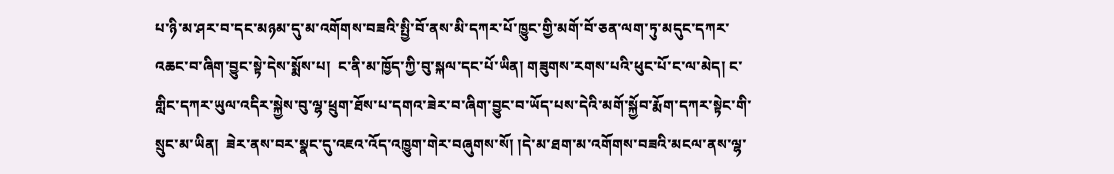པ་ཉི་མ་ཤར་བ་དང་མཉམ་དུ་མ་འགོགས་བཟའི་སྤྱི་བོ་ནས་མི་དཀར་པོ་ཁྱུང་གྱི་མགོ་བོ་ཅན་ལག་ཏུ་མདུང་དཀར་འཆང་བ་ཞིག་བྱུང་སྟེ་དེས་སྨོས་པ།  ང་ནི་མ་ཁྱོད་ཀྱི་བུ་སྐལ་དང་པོ་ཡིན། གཟུགས་རགས་པའི་ཕུང་པོ་ང་ལ་མེད། ང་གླིང་དཀར་ཡུལ་འདིར་སྐྱེས་བུ་ལྷ་ཕྲུག་ཐོས་པ་དགའ་ཟེར་བ་ཞིག་བྱུང་བ་ཡོད་པས་དེའི་མགོ་སྐྱོབ་རྨོག་དཀར་སྟེང་གི་སྲུང་མ་ཡིན།  ཟེར་ནས་བར་སྣང་དུ་འཇའ་འོད་འཁྱུག་གེར་བཞུགས་སོ། །དེ་མ་ཐག་མ་འགོགས་བཟའི་མངལ་ནས་ལྷ་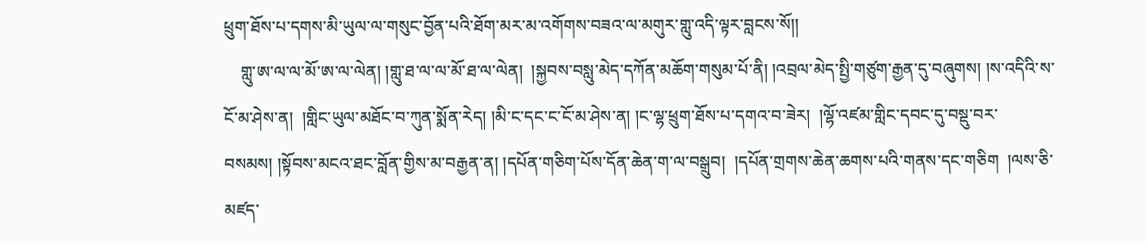ཕྲུག་ཐོས་པ་དགས་མི་ཡུལ་ལ་གསུང་བྱོན་པའི་ཐོག་མར་མ་འགོགས་བཟའ་ལ་མགུར་གླུ་འདི་ལྟར་བླངས་སོ།།
    གླུ་ཨ་ལ་ལ་མོ་ཨ་ལ་ལེན། །གླུ་ཐ་ལ་ལ་མོ་ཐ་ལ་ལེན།  །སྐྱབས་བསླུ་མེད་དཀོན་མཆོག་གསུམ་པོ་ནི། །འབྲལ་མེད་སྤྱི་གཙུག་རྒྱན་དུ་བཞུགས། །ས་འདིའི་ས་ངོ་མ་ཤེས་ན།  །གླིང་ཡུལ་མཐོང་བ་ཀུན་སྨོན་རེད། །མི་ང་དང་ང་ངོ་མ་ཤེས་ན། །ང་ལྷ་ཕྲུག་ཐོས་པ་དགའ་བ་ཟེར།  །ལྷོ་འཛམ་གླིང་དབང་དུ་བསྡུ་བར་བསམས། །སྟོབས་མངའ་ཐང་བློན་གྱིས་མ་བརྒྱན་ན། །དཔོན་གཅིག་པོས་དོན་ཆེན་ག་ལ་བསྒྲུབ།  །དཔོན་གྲགས་ཆེན་ཆགས་པའི་གནས་དང་གཅིག  །ལས་ཅི་མཛད་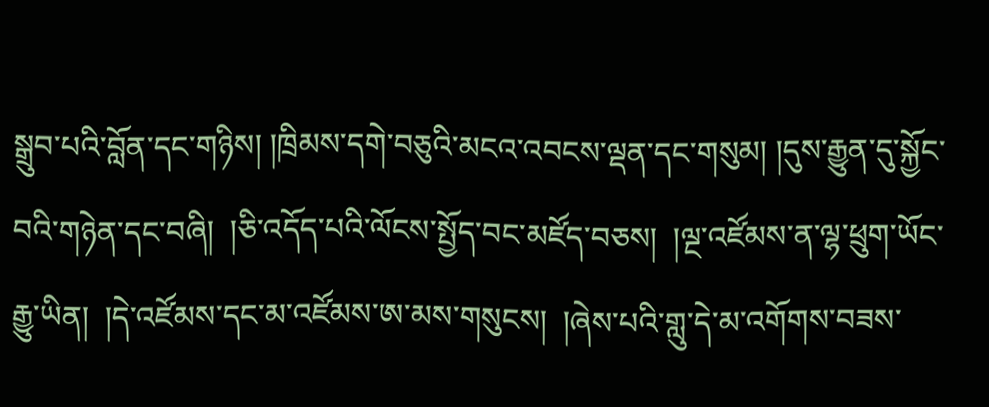སྒྲུབ་པའི་བློན་དང་གཉིས། །ཁྲིམས་དགེ་བཅུའི་མངའ་འབངས་ལྡན་དང་གསུམ། །དུས་རྒྱུན་དུ་སྐྱོང་བའི་གཉེན་དང་བཞི།  །ཅི་འདོད་པའི་ལོངས་སྤྱོད་བང་མཛོད་བཅས།  །ལྔ་འཛོམས་ན་ལྷ་ཕྲུག་ཡོང་རྒྱུ་ཡིན།  །དེ་འཛོམས་དང་མ་འཛོམས་ཨ་མས་གསུངས།  །ཞེས་པའི་གླུ་དེ་མ་འགོགས་བཟས་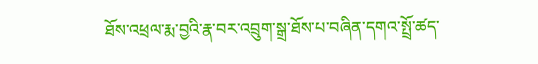ཐོས་འཕྲལ་རྨ་བྱའི་རྣ་བར་འབྲུག་སྒྲ་ཐོས་པ་བཞིན་དགའ་སྤྲོ་ཚད་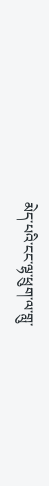མེད་པའི་ངང་ལྷ་ཕྲུག་ལ་གླུ་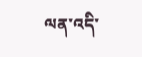ལན་འདི་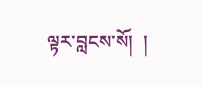ལྟར་བླངས་སོ།  །